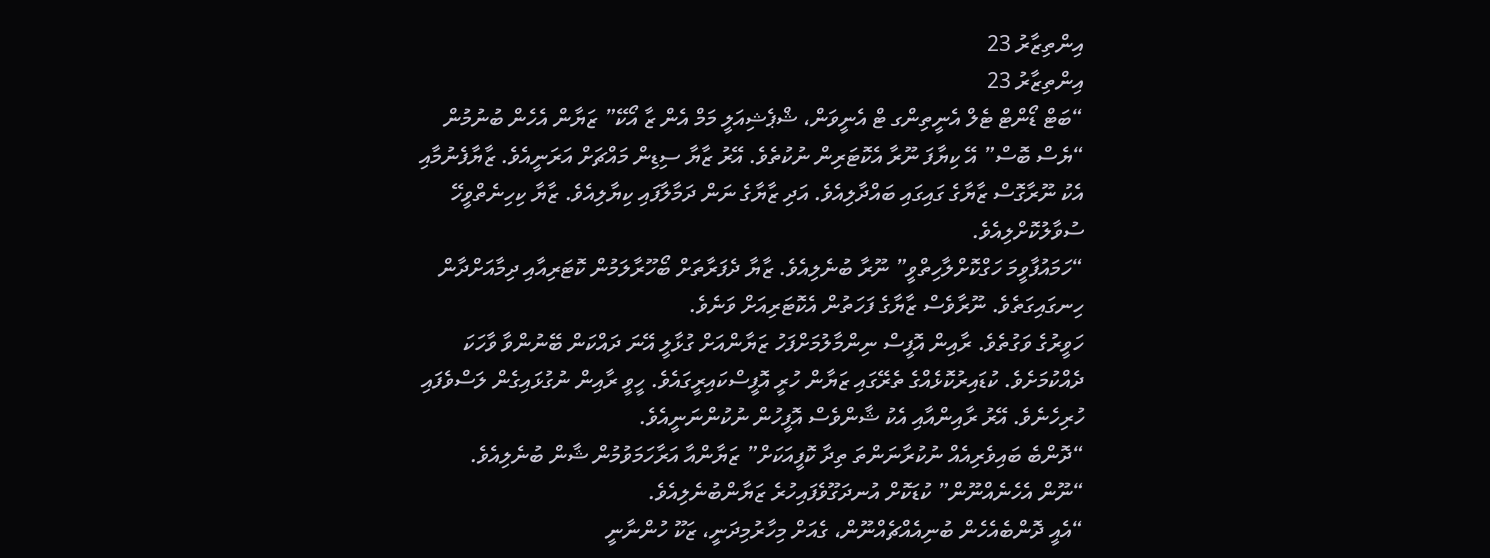އިންތިޒާރު 23
އިންތިޒާރު 23
“ބަޓް ޑޯންޓް ޓެލް އެނީތިންގ ޓް އެނީވަން، ޝްޕެޝިއަލީ މަމް އެން ޒާ އޯކޭ” ޒަޔާން އެހެން ބުނުމުން “ޔެސް ބޮސް” އޭ ކިޔާފަ ނޫރާ އެކޮޓަރިން ނުކުތެވެ. އޭރު ޒާޔާ ސިޑިން މައްޗަށް އަރަނީއެވެ. ޒާޔާފެނުމާއި އެކު ނޫރާގޮސް ޒާޔާގެ ގައިގައި ބައްދާލިއެވެ. އަދި ޒާޔާގެ ނަން ދަމާލާފައި ކިޔާލިއެވެ. ޒާޔާ ކިހިނެތްވީހޭ ސުވާލުކޮށްލިއެވެ.
“ހަމައުފާވީމަ ހަގްކޮށްލާހިތްވީ” ނޫރާ ބުނެލިއެވެ. ޒާޔާ ދެފަރާތަށް ބޯހޫރާލަމުން ކޮޓަރިއާއި ދިމާއަށްދާން ހިނގައިގަތެވެ. ނޫރާވެސް ޒާޔާގެ ފަހަތުން އެކޮޓަރިއަށް ވަނެވެ.
ހަވީރުގެ ވަގުތެވެ. ރާއިން އޮފީސް ނިންމާލުމަށްފަހު ޒަޔާންއަށް ގުޅާލީ އޭނަ ދައްކަން ބޭނުންވާ ވާހަކަ ދެއްކުމަށެވެ. ކުޑައިރުކޮޅެއްގެ ތެރޭގައި ޒަޔާން ހުރީ އޮފީސްކައިރީގައެވެ. ހީވީ ރާއިން ނުގުޅައިގެން ލަސްވެފައި ހުރިހެނެވެ. އޭރު ރާއިންއާއި އެކު ޝާންވެސް އޮފީހުން ނުކުންނަނީއެވެ.
“ދޮންބެ ބައިވެރިއެއް ނުކުރާނަންތަ ތިދާ ކޮފީއަކަށް” ޒަޔާންއާ އަރާހަމަވުމުން ޝާން ބުނެލިއެވެ.
“ނޫން އެހެނެއްނޫން” ކުޑަކޮށް އުނދަގޫވެފައިހުރެ ޒަޔާންބުނެލިއެވެ.
“އެއީ ދޮންބެއެހެން ބުނިއެއްޗެއްނޫން، ގެއަށް މިހާރުމިދަނީ، ޒަކޫ ހުންނާނީ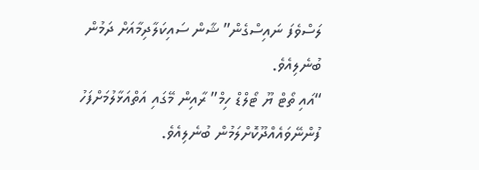ލަސްވެފަ ނައިސްގެން” ޝާން ސައިކަލާދިމާއަށް ދަމުން ބުނެލިއެވެ.
“އައި ތޯޓް ޔޫ ޓޯލްޑް ހިމް” ރާއިން މޭގައި އަތްއަޅާލުމަށްފަހު ފުންނޭވައެއްދޫކޮށްލަމުން ބުނެލިއެވެ.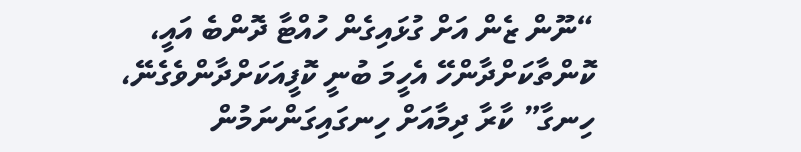“ނޫން ޒެން އަށް ގުޅައިގެން ހުއްޓާ ދޮންބެ އައީ، ކޮންތާކަށްދާންހޭ އެހީމަ ބުނީ ކޮފީއަކަށްދާންވެގެނޭ، ހިނގާ” ކާރާ ދިމާއަށް ހިނގައިގަންނަމުން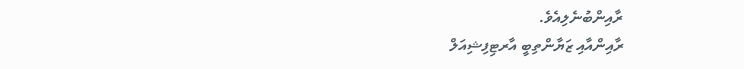ރާއިންބުނެލިއެވެ.
ރާއިންއާއި ޒަޔާންތިބީ އާރޓިފިޝިއަލް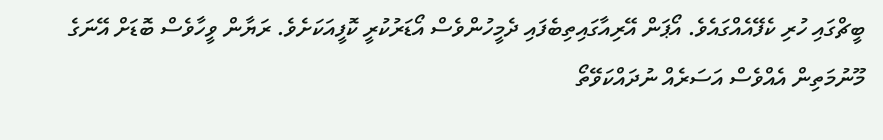ބީޗްގައި ހުރި ކެފޭއެއްގައެވެ. އޯޕަން އޭރިއާގައިތިބެފައި ދެމީހުންވެސް އޯޑަރުކުރީ ކޮފީއަކަށެވެ. ރަޔާން ވީހާވެސް ބޮޑަށް އޭނަގެ މޫނުމަތިން އެއްވެސް އަސަރެއް ނުދައްކަވޭތޯ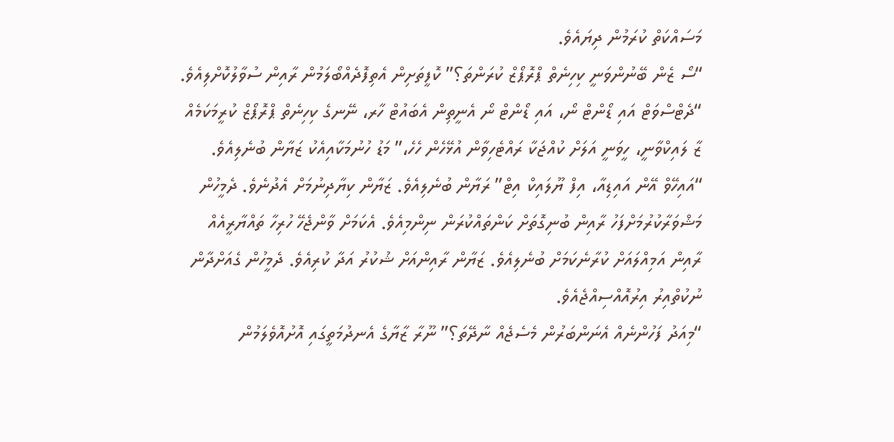މަސައްކަތް ކުރަމުން ދިޔައެވެ.
“ސޯ ޒެން ބޭނުންވަނީ ކިހިނެތް ޕްރޮޕޯޒް ކުރަންތަ؟” ކޮފީތަށިން އެތިފޮދެއްބޯލަމުން ރާއިން ސުވާލުކޮށްލިއެވެ.
“ދެޓްސްވަޓް އައި ޑޯންޓް ނޯ، އައި ޑޯންޓް ނޯ އެނީތިން އެބައުޓް ހާރ، ނޭނގެ ކިހިނެތް ޕްރޮޕޯޒް ކުރީމަކަމެއް ޒާ ލައިކްވާނީ، ހީވަނީ އަލަށް ކުއްޖަކާ ރައްޓެހިވާން އުޅޭހެން ހެހެ،” މަޑު ހުނުމަކާއިއެކު ޒަޔާން ބުނެލިއެވެ.
“އައިހޭވް އޭން އައިޑިއާ، އިފް ޔޫލައިކް އިޓް” ރަޔާން ބުނެލިއެވެ. ޒަޔާން ކިޔާދިނުމަށް އެދުނެވެ. ދެމީހުން މަޝްވަރާކުރުމަށްފަހު ރާއިން ބުނިގޮތަށް ކަންތައްކުރަން ނިންމިއެވެ. އެކަމަށް ވާންޖެހޭ ހުރިހާ ތައްޔާރީއެއް ރާއިން އަމިއްލައަށް ކުރާނެކަމަށް ބުނެލިއެވެ. ޒަޔާން ރާއިންއަށް ޝުކުރު އަދާ ކުރިއެވެ. ދެމީހުން ގެއަށްދާން ނުކުތްއިރު އިރުއޮއްސިއްޖެއެވެ.
“މިއަދު ފަހުންނެއް އެނަންބަރުން މެސެޖެއް ނާދޭތަ؟” ނޫރާ ޒާޔާގެ އެނދުމަތީގައި އޮށުއޮވެލަމުން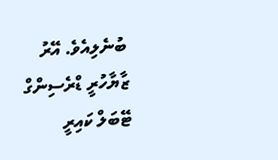ބުނެލިއެވެ. އޭރު ޒާޔާހުރީ ޑްރެސިންގް ޓޭބަލް ކައިރީ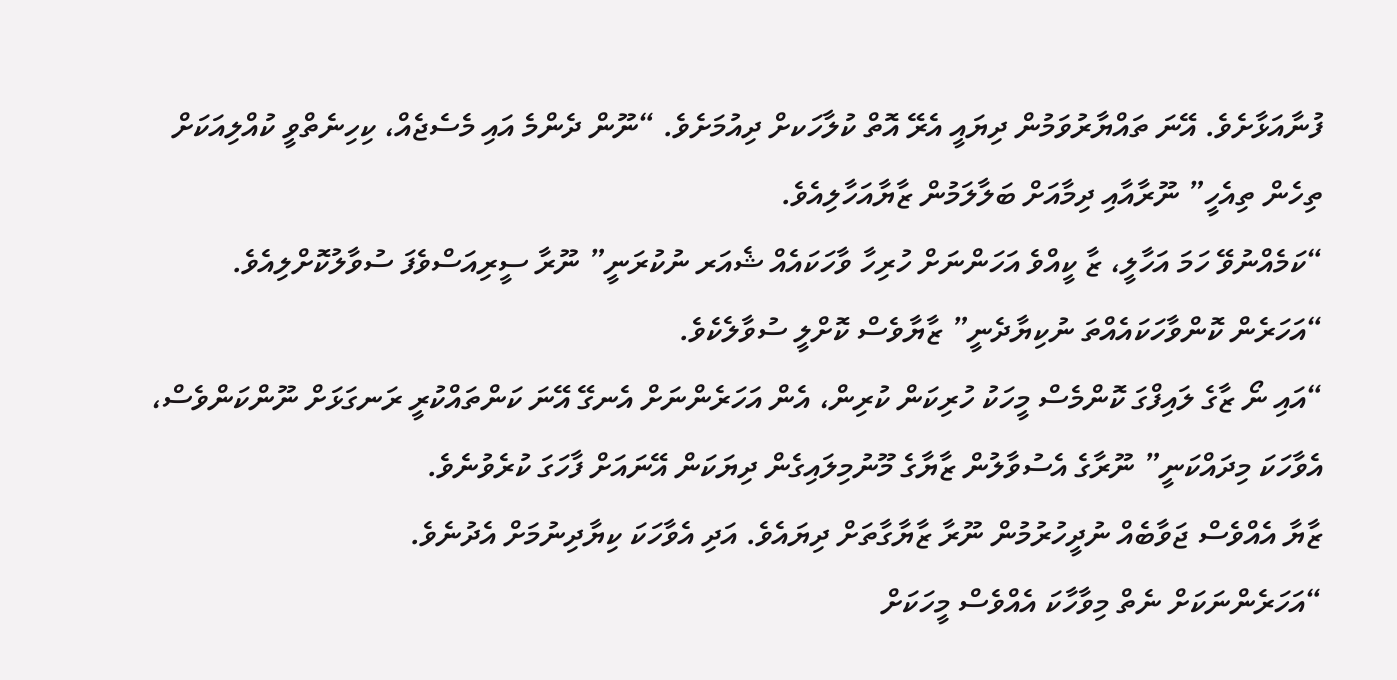ފުނާއަޅާށެވެ. އޭނަ ތައްޔާރުވަމުން ދިޔައީ އެރޭ އޮތް ކުލާހަކށް ދިއުމަށެވެ. “ނޫން ދެންމެ އައި މެސެޖެއް، ކިހިނެތްވީ ކުއްލިއަކަށް ތިހެން ތިއެހީ” ނޫރާއާއި ދިމާއަށް ބަލާލަމުން ޒާޔާއަހާލިއެވެ.
“ކަމެއްނުވޭ ހަމަ އަހާލީ، ޒާ ކީއްވެ އަހަންނަށް ހުރިހާ ވާހަކައެއް ޝެއަރ ނުކުރަނީ” ނޫރާ ސީރިއަސްވެފަ ސުވާލުކޮށްލިއެވެ.
“އަހަރެން ކޮންވާހަކައެއްތަ ނުކިޔާދެނީ” ޒާޔާވެސް ކޮށްލީ ސުވާލެކެވެ.
“އައި ނޯ ޒާގެ ލައިފްގަ ކޮންމެސް މީހަކު ހުރިކަން ކުރިން، އެން އަހަރެންނަށް އެނގޭ އޭނަ ކަންތައްކުރީ ރަނގަޅަށް ނޫންކަންވެސް، އެވާހަކަ މިދައްކަނީ” ނޫރާގެ އެސުވާލުން ޒާޔާގެ މޫނުމިލައިގެން ދިޔަކަން އޭނައަށް ފާހަގަ ކުރެވުނެވެ.
ޒާޔާ އެއްވެސް ޖަވާބެއް ނުދީހުރުމުން ނޫރާ ޒާޔާގާތަށް ދިޔައެވެ. އަދި އެވާހަކަ ކިޔާދިނުމަށް އެދުނެވެ.
“އަހަރެންނަކަށް ނެތް މިވާހާކަ އެއްވެސް މީހަކަށް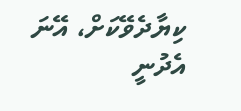ކިޔާދެވޭކަށް، އޭނަ އެދުނީ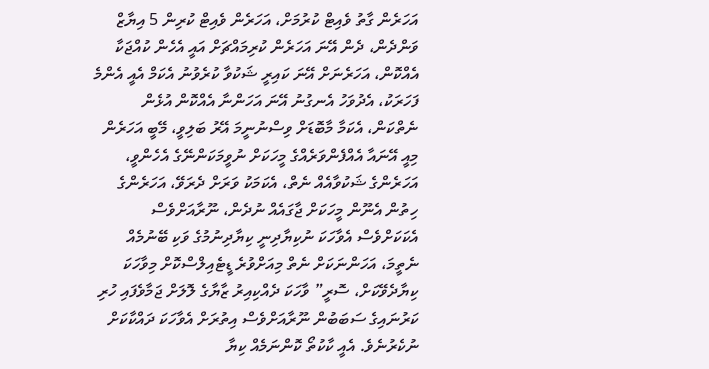އަހަރެން ގާތު ވެއިޓް ކުރުމަށް، އަހަރެން ވެއިޓް ކުރިން 5 އިޔާޒް ވަންދެން، ދެން އޭނަ އަހަރެން ކުރިމައްޗަށް އައީ އެހެން ކުއްޖަކާ އެއްކޮން، އަހަރެނަށް އޭނަ ކައިރީ ޝަކުވާ ކުރެވުނު އެކަމް އެއީ އެންމެ ފަހަރަކު، އެދުވަހު އެނގުނު އޭނަ އަހަންނާ އެއްކޮން އުޅެން ނެތްކަން، އެކަމާ މާބޮޑަށް ވިސްނުނީމަ އޭރު ބަލިވީ، މޭބީ އަހަރެން މިއީ އޭނައާ އެއްފެންވަރެއްގެ މީހަކަށް ނުވީމަކަންނޭގެ އެހެންވީ، އަހަރެންގެ ޝަކުވާއެއް ނެތް، އެކަމަކު ވަރަށް ދެރަވޭ، އަހަރެންގެ ހިތުން އެނޫން މީހަކަށް ޖާގައެއް ނުދެން، ނޫރާއަށްވެސް އެކަކަށްވެސް އެވާހަކަ ނުކިޔާދިނީ ކިޔާދިނުމުގެ ވަކި ބޭނުމެއް ނެތީމަ، އަހަންނަކަށް ނެތް މިއަށްވުރެ ޑީޓެއިލްސްކޮށް މިވާހަކަ ކިޔާދެވޭކަށް، ސޮރީ” ވާހަކަ ދެއްކިއިރު ޒާޔާގެ ލޮލަށް ޖަމާވެފައި ހުރި ކަރުނައިގެ ސަބަބުން ނޫރާއަށްވެސް އިތުރަށް އެވާހަކަ ދައްކާކަށް ނުކެރުނެވެ. އެއީ ކާކުތޯ ކޮންނަމެއް ކިޔާ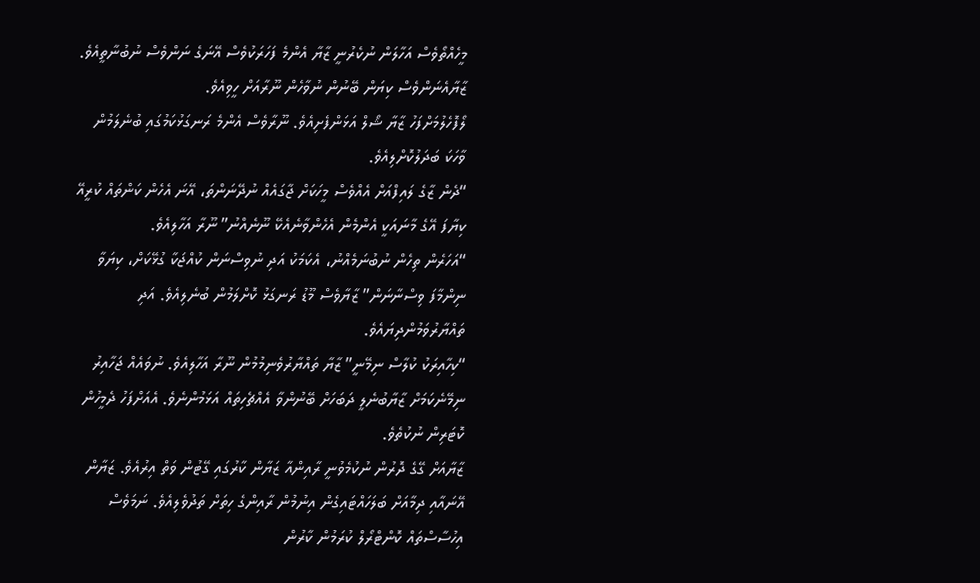މީހެއްތޯވެސް އަހާލަން ނުކެރުނީ ޒާޔާ އެންމެ ފަހަރަކުވެސް އޭނަގެ ނަންވެސް ނުބުނާތީއެވެ. ޒާޔާއެނަންވެސް ކިޔަން ބޭނުން ނުވާހެން ނޫރާއަށް ހީވިއެވެ.
ލޯފޮހެލުމަށްފަހު ޒާޔާ ޝޯލް އަޅަންފެށިއެވެ. ނޫރާވެސް އެންމެ ރަނގަޅުކަމުގައި ބުނެލަމުން ވާހަކަ ބަދަލުކޮށްލިއެވެ.
“ދެން ޒާގެ ލައިފްއަށް އެއްވެސް މީހަކަށް ޖާގައެއް ނުދޭނަންތަ، އޭނަ އެހެން ކަންތައް ކުރީއޭ ކިޔާފަ އޭގެ މާނައަކީ އެންމެން އެހެންވާނެއެކޭ ނޫނެއްނު” ނޫރާ އަހާލިއެވެ.
“އަހަރެން ތިހެން ނުބުނަމެއްނު، އެކަމަކު އަދި ނުވިސްނަން ކުއްޖަކާ ގުޅޭކަށް، ކިޔަވާ ނިންމާފަ ވިސްނާނަން” ޒާޔާވެސް މޫޑު ރަނގަޅު ކޮށްލަމުން ބުނެލިއެވެ. އަދި ތައްޔާރުވަމުންދިޔައެވެ.
“ކިހާއިރަކު ކުލާސް ނިމޭނީ” ޒާޔާ ތައްޔާރުވެނިމުމުން ނޫރާ އަހާލިއެވެ. ނުވައެއް ޖަހާއިރު ނިމޭނެކަމަށް ޒާޔާބުނެލީ ދަބަހަށް ބޭނުންވާ އެއްޗެހިތައް އަޅަމުންނެވެ. އެއަށްފަހު ދެމީހުން ކޮޓަރިން ނުކުތެވެ.
ޒާޔާއަށް ގޭގެ ދޮރުން ނުކުމެވުނީ ރާއިންއާ ޒަޔާން ކާރުގައި ގޭޓުން ވަތް އިރުއެވެ. ޒަޔާން އޭނައާއި ދިމާއަށް ބަލަހައްޓައިގެން އިނުމުން ރާއިންގެ ހިތަށް ތަދުވެލިއެވެ. ނަމަވެސް އިހުސާސްތައް ކޮންޓްރޯލް ކުރަމުން ކާރުން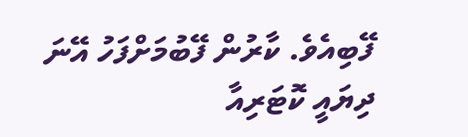ފޭބިއެވެ. ކާރުން ފޭބުމަށްފަހު އޭނަ ދިޔައީ ކޮޓަރިއާ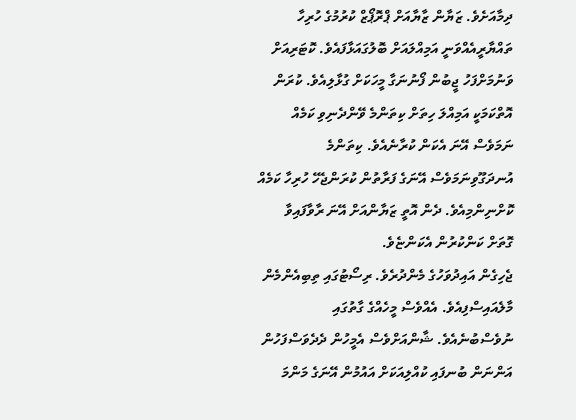ދިމާއަށެވެ. ޒަޔާން ޒާޔާއަށް ޕްރޮޕޯޒް ކުރުމުގެ ހުރިހާ ތައްޔާރީއެއްވަނީ އަމިއްލައަށް ބޮލުގައަޅާފައެވެ. ކޮޓަރިއަށް ވަނުމަށްފަހު ޖީބުން ފޯނުނަގާ މީހަކަށް ގުޅާލިއެވެ. ކުރަން އޮތްކަމަކީ އަމިއްލަ ހިތަށް ކިތަންމެ ވޭންދެނިވި ކަމެއް ނަމަވެސް އޭނަ އެކަން ކުރާނެއެވެ. ކިތަންމެ އުނދަގޫވިނަމަވެސް އޭނަގެ ފަރާތުން ކުރަންޖެހޭ ހުރިހާ ކަމެއް ކޮށްނިންމިއެވެ. ދެން އޮތީ ޒަޔާންއަށް އޭނަ ރާވާފައިވާ ގޮތަށް ކަންކުރުން އެކަންޏެވެ.
ޖެހިގެން އައިދުވަހުގެ މެންދުރެވެ. ރިސޯޓުގައި ތިބިއެންމެން މާލެއައިސްފިއެވެ. އެއްވެސް މީހެއްގެ ގާތުގައި ނުވެސްބުނެއެވެ. ޝާންއަށްވެސް އެމީހުން ދެދެވަސްފަހުން އަންނަން ބުނފައި ކުއްލިއަކަށް އައުމުން އޭނަގެ މަންމަ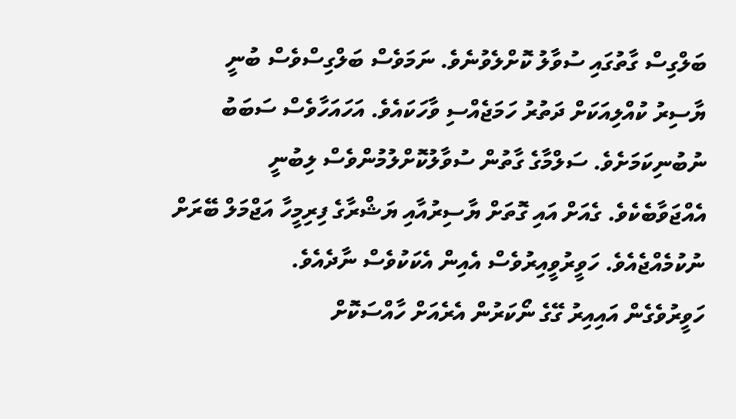ބަލްގިސް ގާތުގައި ސުވާލު ކޮށްލެވުނެވެ. ނަމަވެސް ބަލްގިސްވެސް ބުނީ ޔާސިރު ކުއްލިއަކަށް ދަތުރު ހަމަޖެއްސި ވާހަކައެވެ. އަހައަހާވެސް ސަބަބު ނުބުނިކަމަށެވެ. ސަލްމާގެ ގާތުން ސުވާލުކޮށްލުމުންވެސް ލިބުނީ އެއްޖަވާބެކެވެ. ގެއަށް އައި ގޮތަށް ޔާސިރުއާއި ޔަޝްރާގެ ފިރިމީހާ އަޖްމަލް ބޭރަށް ނުކުމެއްޖެއެވެ. ހަވީރުވީއިރުވެސް އެއިން އެކަކުވެސް ނާދެއެވެ.
ހަވީރުވެގެން އައިއިރު ގޭގެ ނޯކަރުން އެރެއަށް ހާއްސަކޮށް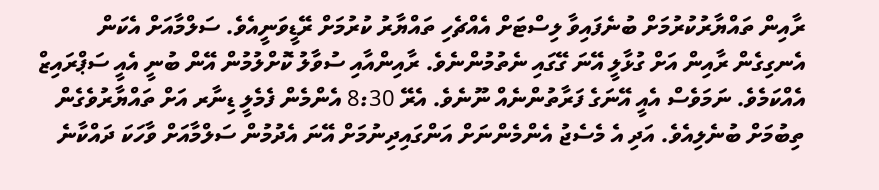ރާއިން ތައްޔާރުކުރުމަށް ބުނެފައިވާ ލިސްޓަށް އެއްޗެހި ތައްޔާރު ކުރުމަށް ރޭޑީވަނީއެވެ. ސަލްމާއަށް އެކަން އެނގިގެން ރާއިން އަށް ގުޅާލީ އޭނަ ގޭގައި ނެތުމުންނެވެ. ރާއިންއާއި ސުވާލު ކޮށްލުމުން އޭން ބުނީ އެއީ ސަޕްރައިޒް އެއްކަމެވެ. ނަމަވެސް އެއީ އޭނަގެ ފަރާތުންނެއް ނޫނެވެ. އެރޭ 8:30 އެންމެން ފެމެލީ ޑިނާރ އަށް ތައްޔާރުވެގެން ތިބުމަށް ބުނެލިއެވެ. އަދި އެ މެސެޖު އެންމެންނަށް އަންގައިދިނުމަށް އޭނަ އެދުމުން ސަލްމާއަށް ވާހަކަ ދައްކާނެ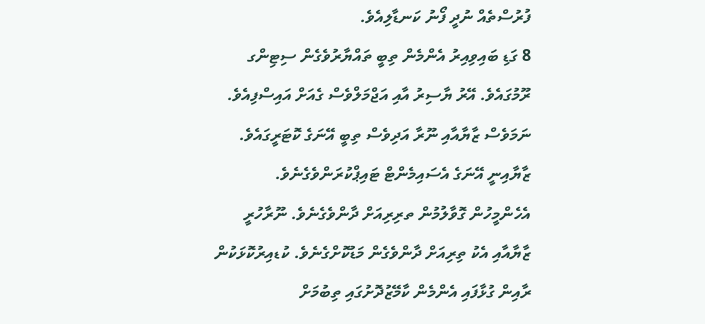ފުރުސްތެއް ނުދީ ފޯނު ކަނޑާލިއެވެ.
8 ގަޑި ބައިވިއިރު އެންމެން ތިބީ ތައްޔާރުވެގެން ސިޓިންގ ރޫމުގައެވެ. އޭރު ޔާސިރު އާއި އަޖްމަލްވެސް ގެއަށް އައިސްފިއެވެ. ނަމަވެސް ޒާޔާއާއި ނޫރާ އަދިވެސް ތިބީ އޭނަގެ ކޮޓަރީގައެވެ. ޒާޔާއިނީ އޭނަގެ އެސައިމެންޓް ޓައިޕްކުރަންވެގެނެވެ. އެހެންމީހުން ގޮވާލުމުން ތރިރިއަށް ދާންވެގެނެވެ. ނޫރާހުރީ ޒާޔާއާއި އެކު ތިރިއަށް ދާންވެގެން މަޑުކޮށްގެނެވެ. ކުޑއިރުކޮޅަކުން ރާއިން ގުޅާފައި އެންމެން ކާމޭޒުދޮށުގައި ތިބުމަށް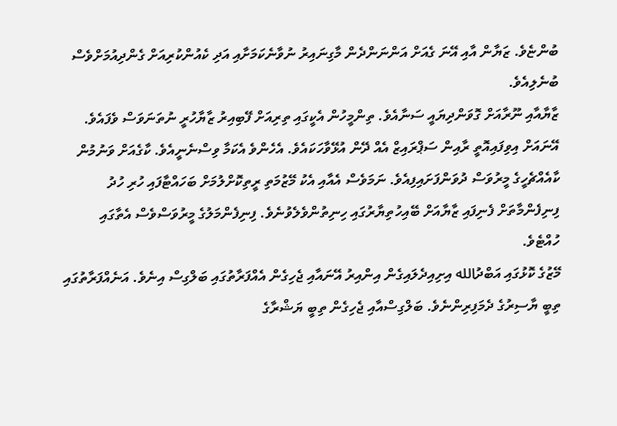ބުންޏެވެ. ޒަޔާން އާއި އޭނަ ގެއަށް އަންނަންދެން މާގިނައިރު ނުވާނެކަމަށާއި އަދި ކެއުންކުރިއަށް ގެންދިއުމަށްވެސް ބުނެލިއެވެ.
ޒާޔާއާއި ނޫރާއަށް ގޮވަންދިޔައީ ސަނާއެވެ. ތިންމީހުން އެކީގައި ތިރިއަށް ފޭބިއިރު ޒާޔާހުރީ ނުތަނަވަސް ވެފައެވެ. އޭނައަށް އިވިފައިއޮތީ ރާއިން ސަޕްރައިޒް އެއް ދޭން އުޅޭވާހަކައެވެ. އެހެންވެ އެކަމާ ވިސްނެނީއެވެ. ކާގެއަށް ވަނުމުން ކާއެއްޗެހީގެ މީރުވަސް ދުވަންފަށައިފިއެވެ. ނަމަވެސް އެއާއި އެކު މޭޒުމަތި ރީތިކޮށްލުމަށް ބަހައްޓާފައި ހުރި ހުދު ފިނިފެންމާތަށް ފެނިފައި ޒާޔާއަށް ބޭއިހުތިޔާރުގައި ހިނިތުންވެލެވުނެވެ. ފިނިފެންމަލުގެ މީރުވަސްވެސް އެތާގައި ހުއްޓެވެ.
މޭޒުގެ ކޮޅުގައި އަބްދުالله އިށިއިދެލައިގެން އިންއިރު އޭނައާއި ޖެހިގެން އެއްފަރާތުގައި ބަލްގިސް އިނެވެ. އަނެއްފަރާތުގައި ތިބީ ޔާސިރުގެ ދެމަފިރިންނެވެ. ބަލްގިސްއާއި ޖެހިގެން ތިބީ ޔަޝްރާގެ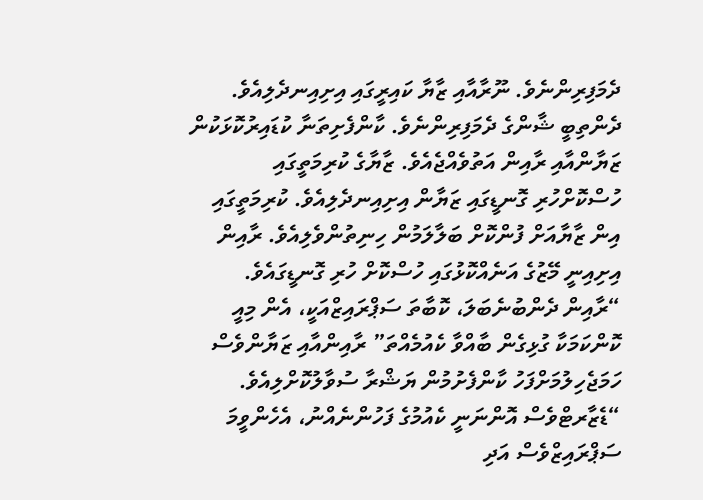ދެމަފިރިންނެވެ. ނޫރާއާއި ޒާޔާ ކައިރީގައި އިށިއިނދެލިއެވެ. ދެންތިބީ ޝާންގެ ދެމަފިރިންނެވެ. ކާންފެށިތަނާ ކުޑައިރުކޮޅަކުން ޒަޔާންއާއި ރާއިން އަތުވެއްޖެއެވެ. ޒާޔާގެ ކުރިމަތީގައި ހުސްކޮށްހުރި ގޮނޑީގައި ޒަޔާން އިށިއިނދެލިއެވެ. ކުރިމަތީގައި އިން ޒާޔާއަށް ފުންކޮށް ބަލާލަމުން ހިނިތުންވެލިއެވެ. ރާއިން އިށިއިނީ މޭޒުގެ އަނެއްކޮޅުގައި ހުސްކޮށް ހުރި ގޮނޑީގައެވެ.
“ރާއިން ދެންބުނެބަލަ، ކޮބާތަ ސަޕްރައިޒްއަކީ، އެން މިއީ ކޮންކަމަކާ ގުޅިގެން ބާއްވާ ކެއުމެއްތަ” ރާއިންއާއި ޒަޔާންވެސް ހަމަޖެހިލުމަށްފަހު ކާންފެށުމުން ޔަޝްރާ ސުވާލުކޮށްލިއެވެ.
“ޑެޒާރޓްވެސް އޮންނަނީ ކެއުމުގެ ފަހުންނެއްނު، އެހެންވީމަ ސަޕްރައިޒްވެސް އަދި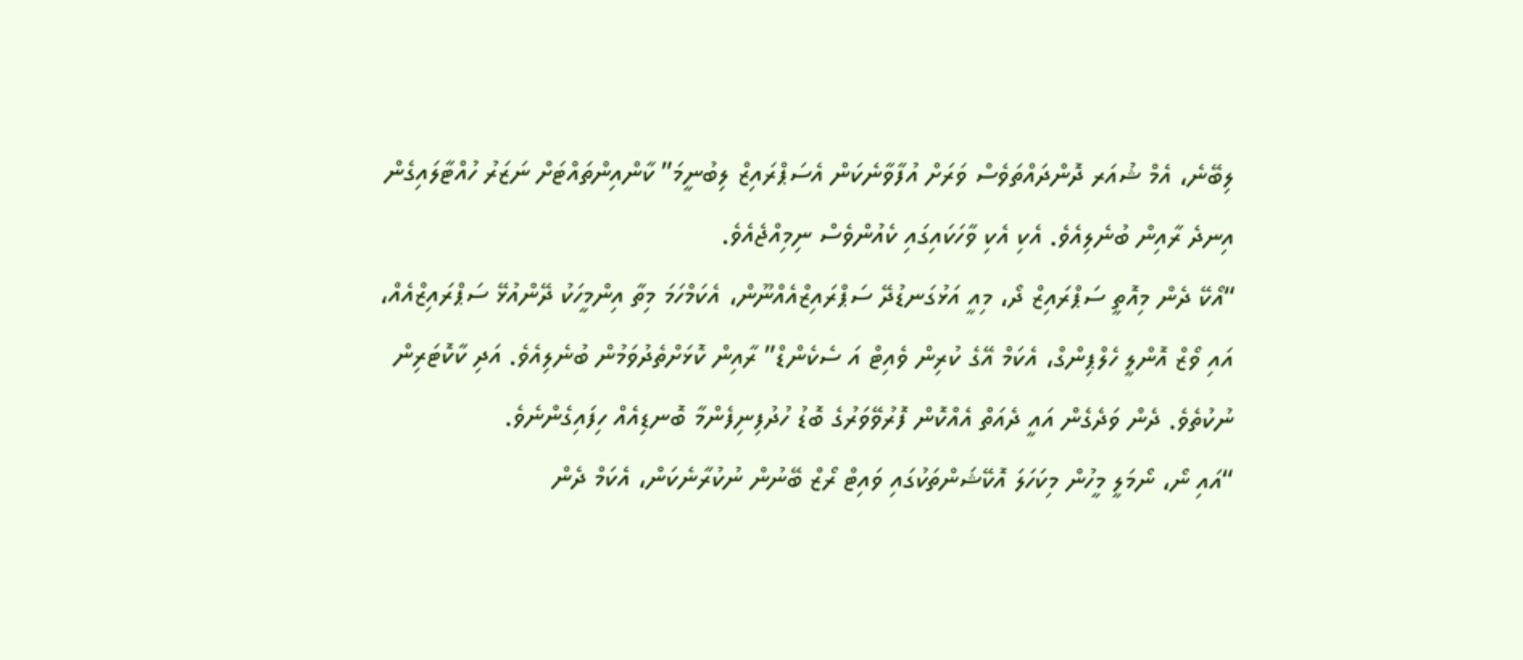ލިބޭނެ، އެމް ޝުއަރ ދޮންދައްތަވެސް ވަރަށް އުފާވާނެކަން އެސަޕްރައިޒް ލިބުނީމަ” ކާންއިންތައްޓަށް ނަޒަރު ހުއްޓާލައިގެން އިނދެ ރާއިން ބުނެލިއެވެ. އެކި އެކި ވާހަކައިގައި ކެއުންވެސް ނިމިއްޖެއެވެ.
“އޯކޭ ދެން މިއޮތީ ސަޕްރައިޒް ދޯ، މިއީ އަޅުގަނޑުދޭ ސަޕްރައިޒްއެއްނޫން، އެކަމްހަމަ މިތާ އިންމީހަކު ދޭންއުޅޭ ސަޕްރައިޒްއެއް، އައި ވޯޒް އޮންލީ ހެލްޕިންގް، އެކަމް އޭގެ ކުރިން ވެއިޓް އަ ސެކެންޑް” ރާއިން ކޮޅަށްތެދުވަމުން ބުނެލިއެވެ. އަދި ކާކޮޓަރިން ނުކުތެވެ. ދެން ވަދެގެން އައީ ދެއަތް އެއްކޮން ފޮރުވޭވަރުގެ ބޮޑު ހުދުފިނިފެންމާ ބޮނޑިއެއް ހިފައިގެންނެވެ.
“އައި ނޯ، ނޯމަލީ މީހުން މިކަހަލަ އޮކޭޝަންތަކުގައި ވައިޓް ރޯޒް ބޭނުން ނުކުރާނެކަން، އެކަމް ދެން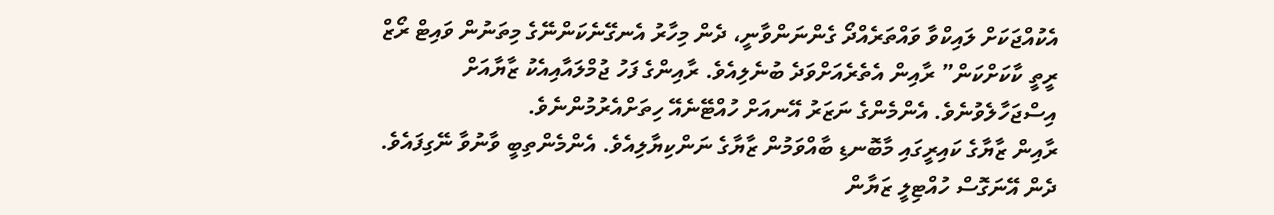އެކުއްޖަކަށް ލައިކްވާ ވައްތަރެއްދޯ ގެންނަންވާނީ، ދެން މިހާރު އެނގޭނެކަންނޭގެ މިތަނުން ވައިޓް ރޯޒް ރީތީ ކާކަށްކަން” ރާއިން އެތެރެއަށްވަދެ ބުނެލިއެވެ. ރާއިންގެ ފަހު ޖުމްލައާއިއެކު ޒާޔާއަށް އިސްޖަހާލެވުނެވެ. އެންމެންގެ ނަޒަރު އޭނއަށް ހުއްޓޭނެއޭ ހިތަށްއެރުމުންނެވެ.
ރާއިން ޒާޔާގެ ކައިރީގައި މާބޮނޑި ބާއްވަމުން ޒާޔާގެ ނަންކިޔާލިއެވެ. އެންމެންތިބީ ވާނުވާ ނޭގިފައެވެ. ދެން އޭނަގޮސް ހުއްޓިލީ ޒަޔާން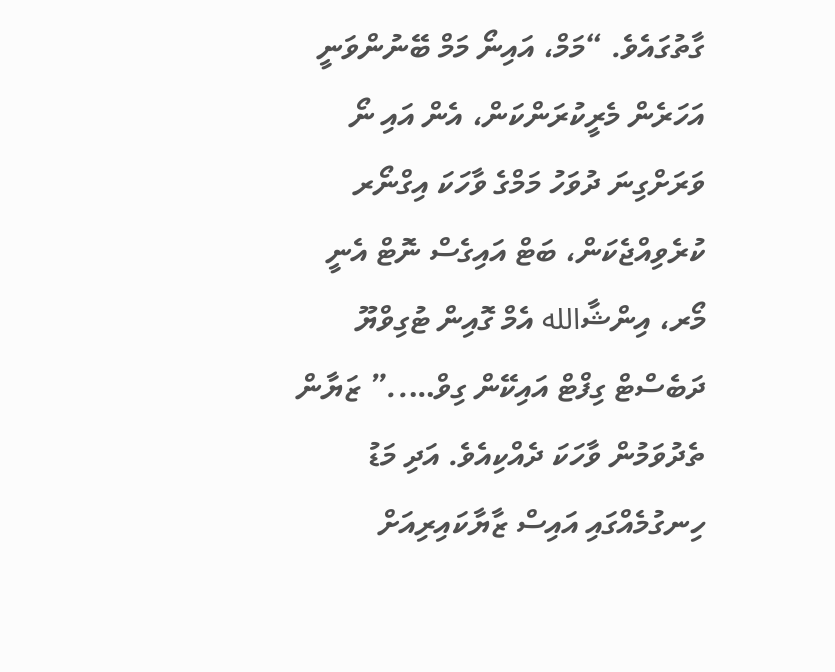ގާތުގައެވެ. “މަމް، އައިނޯ މަމް ބޭނުންވަނީ އަހަރެން މެރީކުރަންކަން، އެން އައި ނޯ ވަރަށްގިނަ ދުވަހު މަމްގެ ވާހަކަ އިގްނޯރ ކުރެވިއްޖެކަން، ބަޓް އައިގެސް ނޮޓް އެނީ މޯރ، އިންޝާالله އެމް ގޮއިން ޓުގިވްޔޫ ދަބެސްޓް ގިފްޓް އައިކޭން ގިވް…..” ޒަޔާން ތެދުވަމުން ވާހަކަ ދެއްކިއެވެ. އަދި މަޑު ހިނގުމެއްގައި އައިސް ޒާޔާކައިރިއަށް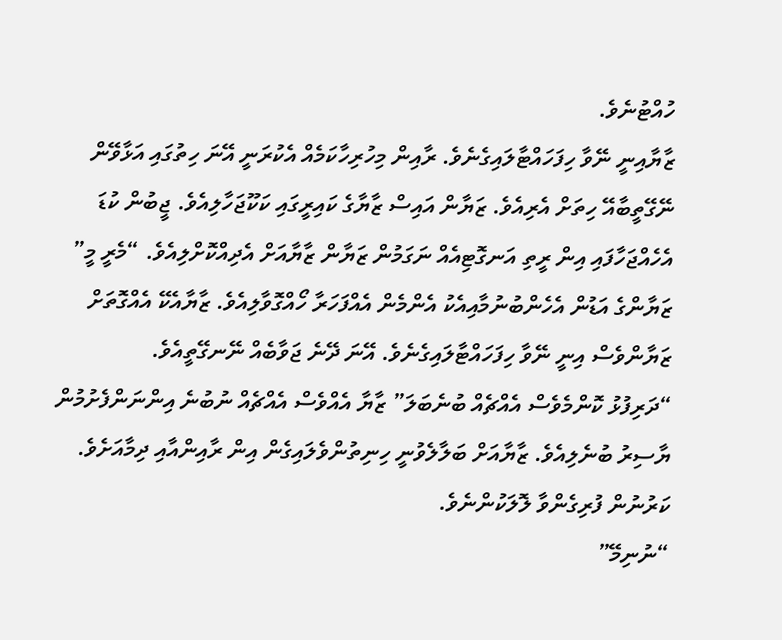ހުއްޓުނެވެ.
ޒާޔާއިނީ ނޭވާ ހިފަހައްޓާލައިގެނެވެ. ރާއިން މިހުރިހާކަމެއް އެކުރަނީ އޭނަ ހިތުގައި އަޅާވޭން ނޭގޭތީބާއޭ ހިތަށް އެރިއެވެ. ޒަޔާން އައިސް ޒާޔާގެ ކައިރީގައި ކަކޫޖަހާލިއެވެ. ޖީބުން ކުޑަ އެހެއްޖަހާފައި އިން ރީތި އަނގޮޓިއެއް ނަގަމުން ޒަޔާން ޒާޔާއަށް އެދިއްކޮށްލިއެވެ. “މެރީ މީ” ޒަޔާންގެ އަޑުން އެހެންބުނުމާއިއެކު އެންމެން އެއްފަހަރާ ހޯއްގޮވާލިއެވެ. ޒާޔާއެކޭ އެއްގޮތަށް ޒަޔާންވެސް އިނީ ނޭވާ ހިފަހައްޓާލައިގެނެވެ. އޭނަ ދޭނެ ޖަވާބެއް ނޭނގޭތީއެވެ.
“ދަރިފުޅު ކޮންމެވެސް އެއްޗެއް ބުނެބަލަ” ޒާޔާ އެއްވެސް އެއްޗެއް ނުބުނެ އިންނަންފެށުމުން ޔާސިރު ބުނެލިއެވެ. ޒާޔާއަށް ބަލާލެވުނީ ހިނިތުންވެލައިގެން އިން ރާއިންއާއި ދިމާއަށެވެ. ކަރުނުން ފުރިގެންވާ ލޮލަކުންނެވެ.
“ނުނިމޭ”